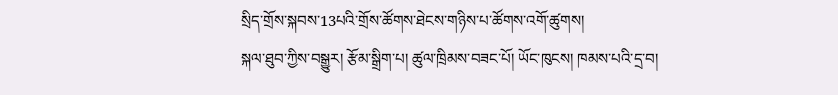སྲིད་གྲོས་སྐབས་13པའི་གྲོས་ཚོགས་ཐེངས་གཉིས་པ་ཚོགས་འགོ་ཚུགས།
སྐལ་ཐུབ་ཀྱིས་བསྒྱུར། རྩོམ་སྒྲིག་པ། ཚུལ་ཁྲིམས་བཟང་པོ། ཡོང་ཁུངས། ཁམས་པའི་དྲ་བ།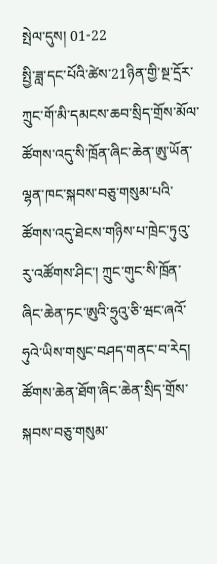སྤེལ་དུས། 01-22
སྤྱི་ཟླ་དང་པོའི་ཚེས་21ཉིན་གྱི་སྔ་དྲོར་ཀྲུང་གོ་མི་དམངས་ཆབ་སྲིད་གྲོས་མོལ་ཚོགས་འདུ་སི་ཁྲོན་ཞིང་ཆེན་ཨུ་ཡོན་ལྷན་ཁང་སྐབས་བཅུ་གསུམ་པའི་ཚོགས་འདུ་ཐེངས་གཉིས་པ་ཁྲེང་ཏུའུ་རུ་འཚོགས་ཤིང་། ཀྲུང་གུང་སི་ཁྲོན་ཞིང་ཆེན་ཏང་ཨུའི་ཧྲུའུ་ཅི་ཝང་ཞའོ་ཧུའེ་ཡིས་གསུང་བཤད་གནང་བ་རེད།
ཚོགས་ཆེན་ཐོག་ཞིང་ཆེན་སྲིད་གྲོས་སྐབས་བཅུ་གསུམ་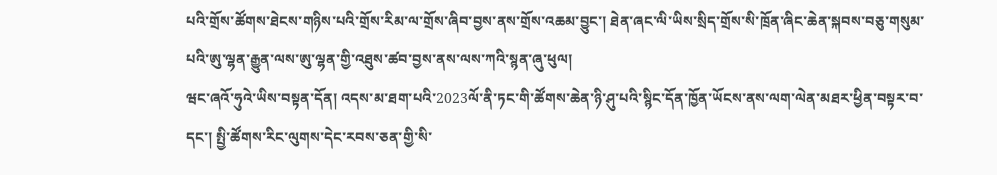པའི་གྲོས་ཚོགས་ཐེངས་གཉིས་པའི་གྲོས་རིམ་ལ་གྲོས་ཞིབ་བྱས་ནས་གྲོས་འཆམ་བྱུང་། ཐེན་ཞང་ལི་ཡིས་སྲིད་གྲོས་སི་ཁྲོན་ཞིང་ཆེན་སྐབས་བཅུ་གསུམ་པའི་ཨུ་ལྷན་རྒྱུན་ལས་ཨུ་ལྷན་གྱི་འཐུས་ཚབ་བྱས་ནས་ལས་ཀའི་སྙན་ཞུ་ཕུལ།
ཝང་ཞའོ་ཧུའེ་ཡིས་བསྟན་དོན། འདས་མ་ཐག་པའི་2023ལོ་ནི་ཏང་གི་ཚོགས་ཆེན་ཉི་ཤུ་པའི་སྙིང་དོན་ཁྱོན་ཡོངས་ནས་ལག་ལེན་མཐར་ཕྱིན་བསྟར་བ་དང་། སྤྱི་ཚོགས་རིང་ལུགས་དེང་རབས་ཅན་གྱི་སི་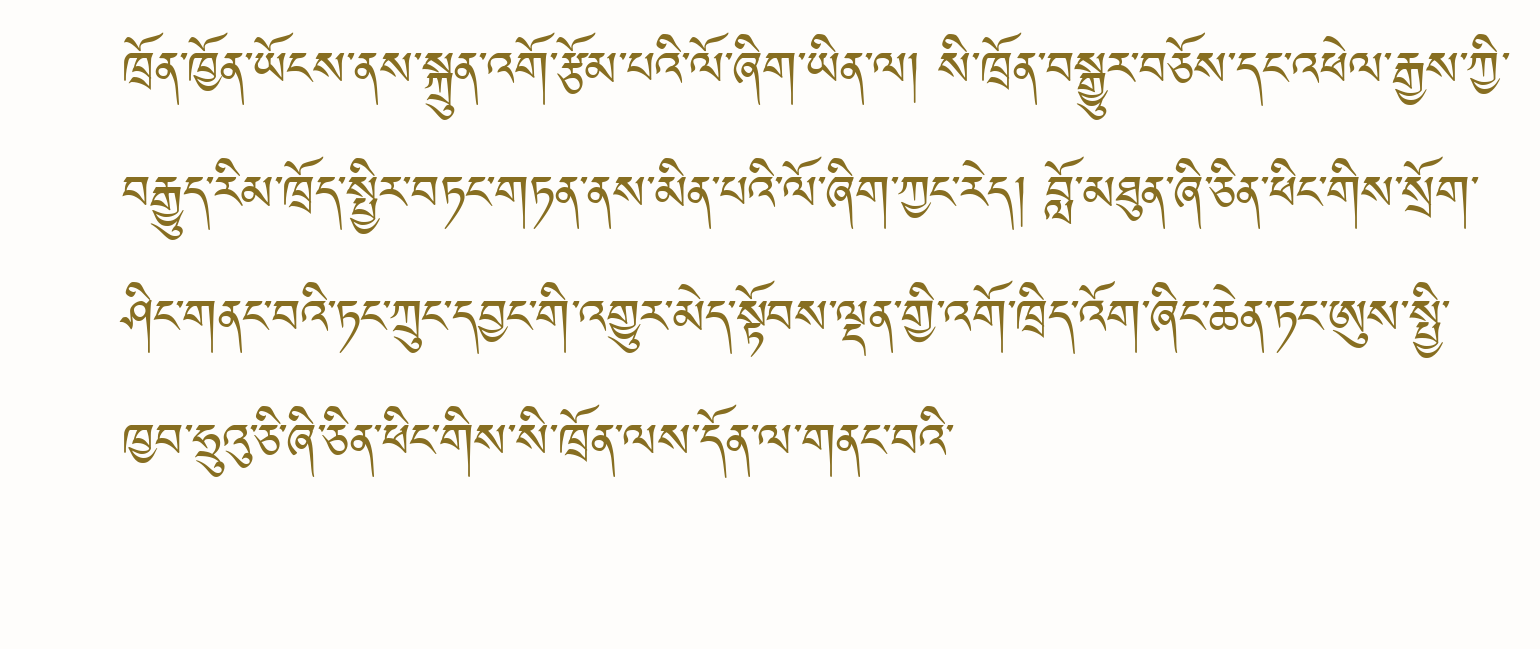ཁྲོན་ཁྱོན་ཡོངས་ནས་སྐྲུན་འགོ་རྩོམ་པའི་ལོ་ཞིག་ཡིན་ལ། སི་ཁྲོན་བསྒྱུར་བཅོས་དང་འཕེལ་རྒྱས་ཀྱི་བརྒྱུད་རིམ་ཁྲོད་སྤྱིར་བཏང་གཏན་ནས་མིན་པའི་ལོ་ཞིག་ཀྱང་རེད། བློ་མཐུན་ཞི་ཅིན་ཕིང་གིས་སྲོག་ཤིང་གནང་བའི་ཏང་ཀྲུང་དབྱང་གི་འགྱུར་མེད་སྟོབས་ལྡན་གྱི་འགོ་ཁྲིད་འོག་ཞིང་ཆེན་ཏང་ཨུས་སྤྱི་ཁྱབ་ཧྲུའུ་ཅི་ཞི་ཅིན་ཕིང་གིས་སི་ཁྲོན་ལས་དོན་ལ་གནང་བའི་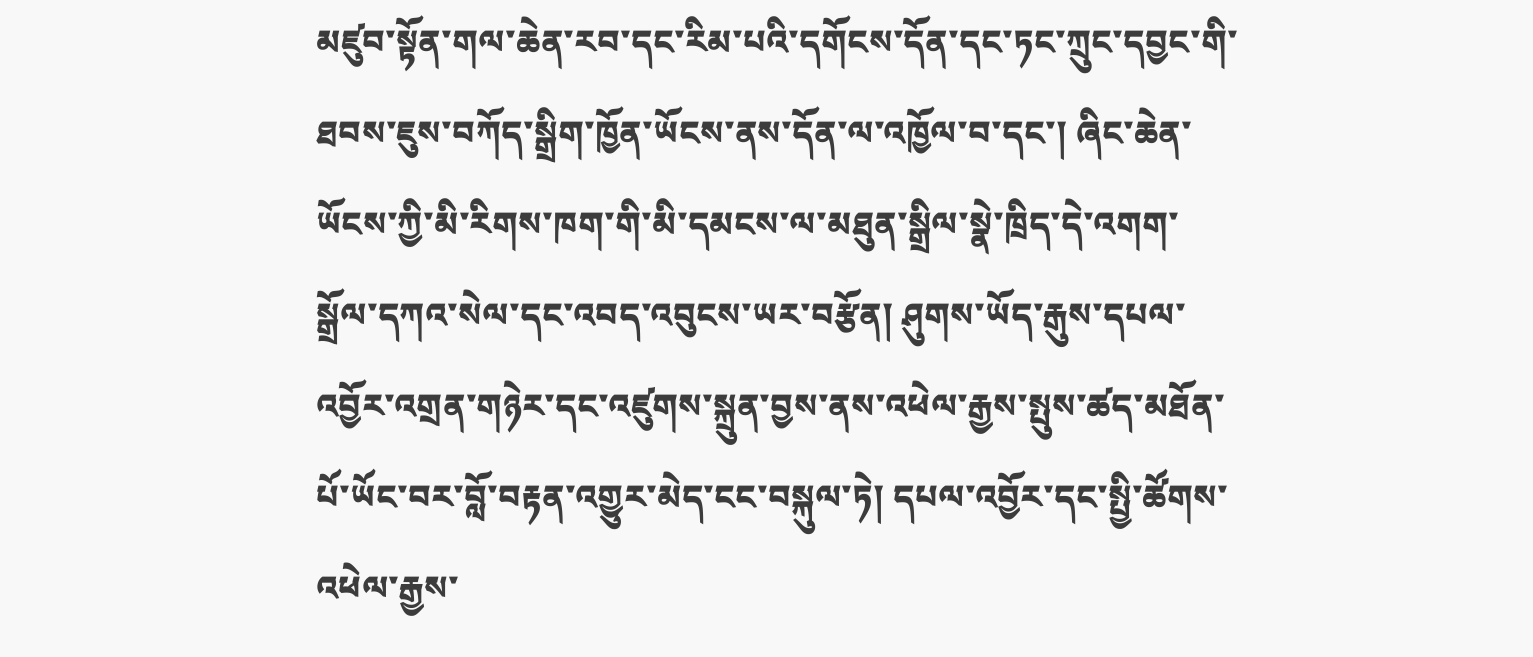མཛུབ་སྟོན་གལ་ཆེན་རབ་དང་རིམ་པའི་དགོངས་དོན་དང་ཏང་ཀྲུང་དབྱང་གི་ཐབས་ཇུས་བཀོད་སྒྲིག་ཁྱོན་ཡོངས་ནས་དོན་ལ་འཁྱོལ་བ་དང་། ཞིང་ཆེན་ཡོངས་ཀྱི་མི་རིགས་ཁག་གི་མི་དམངས་ལ་མཐུན་སྒྲིལ་སྣེ་ཁྲིད་དེ་འགག་སྒྲོལ་དཀའ་སེལ་དང་འབད་འབུངས་ཡར་བརྩོན། ཤུགས་ཡོད་རྒུས་དཔལ་འབྱོར་འགྲན་གཉེར་དང་འཛུགས་སྐྲུན་བྱས་ནས་འཕེལ་རྒྱས་སྤུས་ཚད་མཐོན་པོ་ཡོང་བར་བློ་བརྟན་འགྱུར་མེད་ངང་བསྐུལ་ཏེ། དཔལ་འབྱོར་དང་སྤྱི་ཚོགས་འཕེལ་རྒྱས་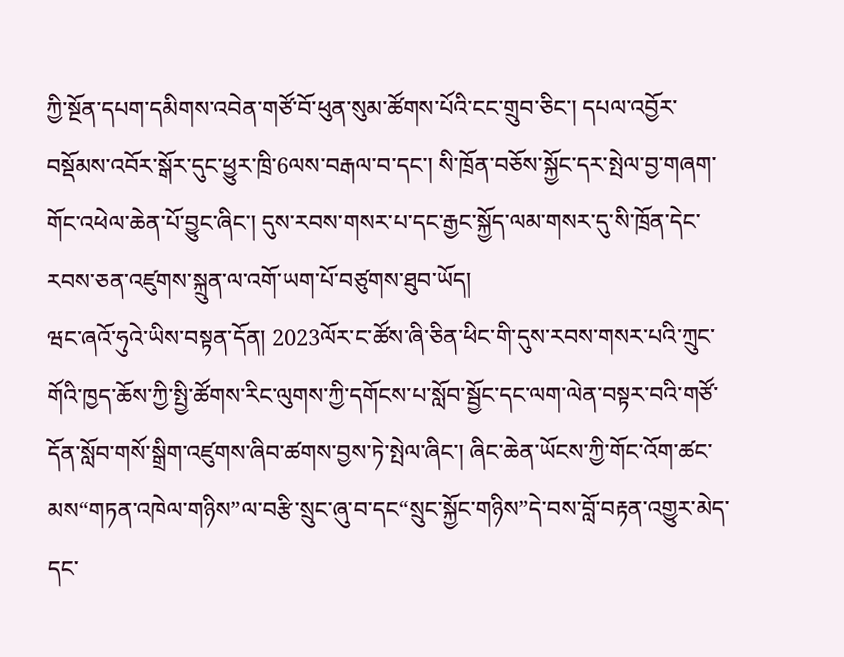ཀྱི་སྔོན་དཔག་དམིགས་འབེན་གཙོ་བོ་ཕུན་སུམ་ཚོགས་པོའི་ངང་གྲུབ་ཅིང་། དཔལ་འབྱོར་བསྡོམས་འབོར་སྒོར་དུང་ཕྱུར་ཁྲི་6ལས་བརྒལ་བ་དང་། སི་ཁྲོན་བཅོས་སྐྱོང་དར་སྤེལ་བྱ་གཞག་གོང་འཕེལ་ཆེན་པོ་བྱུང་ཞིང་། དུས་རབས་གསར་པ་དང་རྒྱང་སྐྱོད་ལམ་གསར་དུ་སི་ཁྲོན་དེང་རབས་ཅན་འཛུགས་སྐྲུན་ལ་འགོ་ཡག་པོ་བཙུགས་ཐུབ་ཡོད།
ཝང་ཞའོ་ཧུའེ་ཡིས་བསྟན་དོན། 2023ལོར་ང་ཚོས་ཞི་ཅིན་ཕིང་གི་དུས་རབས་གསར་པའི་ཀྲུང་གོའི་ཁྱད་ཆོས་ཀྱི་སྤྱི་ཚོགས་རིང་ལུགས་ཀྱི་དགོངས་པ་སློབ་སྦྱོང་དང་ལག་ལེན་བསྟར་བའི་གཙོ་དོན་སློབ་གསོ་སྒྲིག་འཛུགས་ཞིབ་ཚགས་བྱས་ཏེ་སྤེལ་ཞིང་། ཞིང་ཆེན་ཡོངས་ཀྱི་གོང་འོག་ཚང་མས“གཏན་འཁེལ་གཉིས”ལ་བརྩི་སྲུང་ཞུ་བ་དང“སྲུང་སྐྱོང་གཉིས”དེ་བས་བློ་བརྟན་འགྱུར་མེད་དང་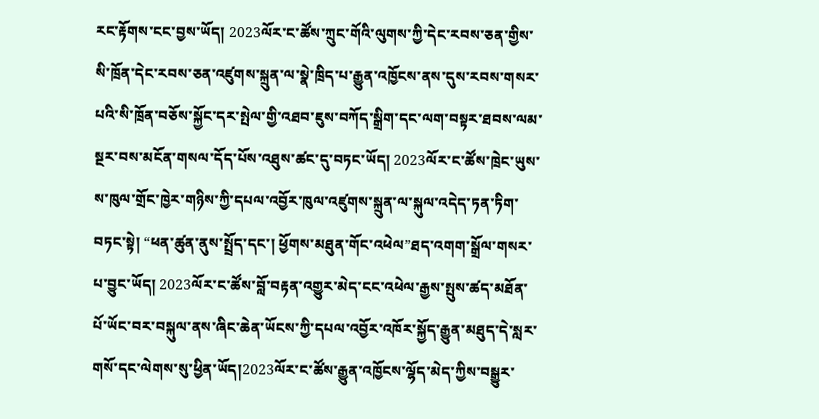རང་རྟོགས་ངང་བྱས་ཡོད། 2023ལོར་ང་ཚོས་ཀྲུང་གོའི་ལུགས་ཀྱི་དེང་རབས་ཅན་གྱིས་སི་ཁྲོན་དེང་རབས་ཅན་འཛུགས་སྐྲུན་ལ་སྣེ་ཁྲིད་པ་རྒྱུན་འཁྱོངས་ནས་དུས་རབས་གསར་པའི་སི་ཁྲོན་བཅོས་སྐྱོང་དར་སྤེལ་གྱི་འཐབ་ཇུས་བཀོད་སྒྲིག་དང་ལག་བསྟར་ཐབས་ལམ་སྔར་བས་མངོན་གསལ་དོད་པོས་འཐུས་ཚང་དུ་བཏང་ཡོད། 2023ལོར་ང་ཚོས་ཁྲེང་ཡུས་ས་ཁུལ་གྲོང་ཁྱེར་གཉིས་ཀྱི་དཔལ་འབྱོར་ཁུལ་འཛུགས་སྐྲུན་ལ་སྐུལ་འདེད་ཏན་ཏིག་བཏང་སྟེ། “ཕན་ཚུན་ནུས་སྤྲོད་དང་། ཕྱོགས་མཐུན་གོང་འཕེལ”ཐད་འགག་སྒྲོལ་གསར་པ་བྱུང་ཡོད། 2023ལོར་ང་ཚོས་བློ་བརྟན་འགྱུར་མེད་ངང་འཕེལ་རྒྱས་སྤུས་ཚད་མཐོན་པོ་ཡོང་བར་བསྐུལ་ནས་ཞིང་ཆེན་ཡོངས་ཀྱི་དཔལ་འབྱོར་འཁོར་སྐྱོད་རྒྱུན་མཐུད་དེ་སླར་གསོ་དང་ལེགས་སུ་ཕྱིན་ཡོད།2023ལོར་ང་ཚོས་རྒྱུན་འཁྱོངས་ལྷོད་མེད་ཀྱིས་བསྒྱུར་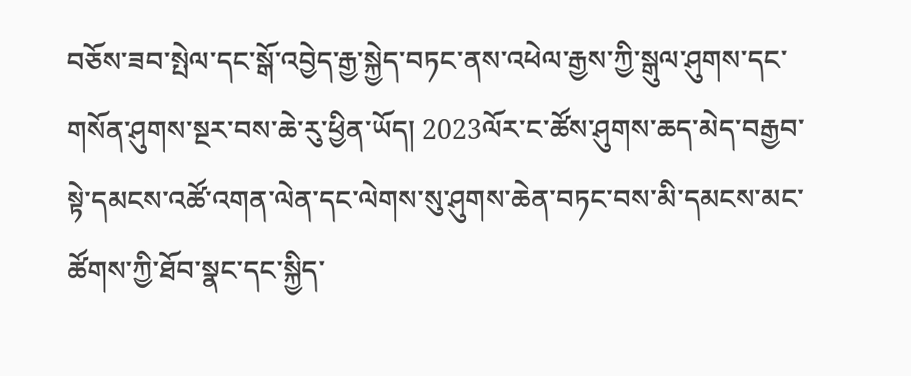བཅོས་ཟབ་སྤེལ་དང་སྒོ་འབྱེད་རྒྱ་སྐྱེད་བཏང་ནས་འཕེལ་རྒྱས་ཀྱི་སྒུལ་ཤུགས་དང་གསོན་ཤུགས་སྔར་བས་ཆེ་རུ་ཕྱིན་ཡོད། 2023ལོར་ང་ཚོས་ཤུགས་ཆད་མེད་བརྒྱབ་སྟེ་དམངས་འཚོ་འགན་ལེན་དང་ལེགས་སུ་ཤུགས་ཆེན་བཏང་བས་མི་དམངས་མང་ཚོགས་ཀྱི་ཐོབ་སྣང་དང་སྐྱིད་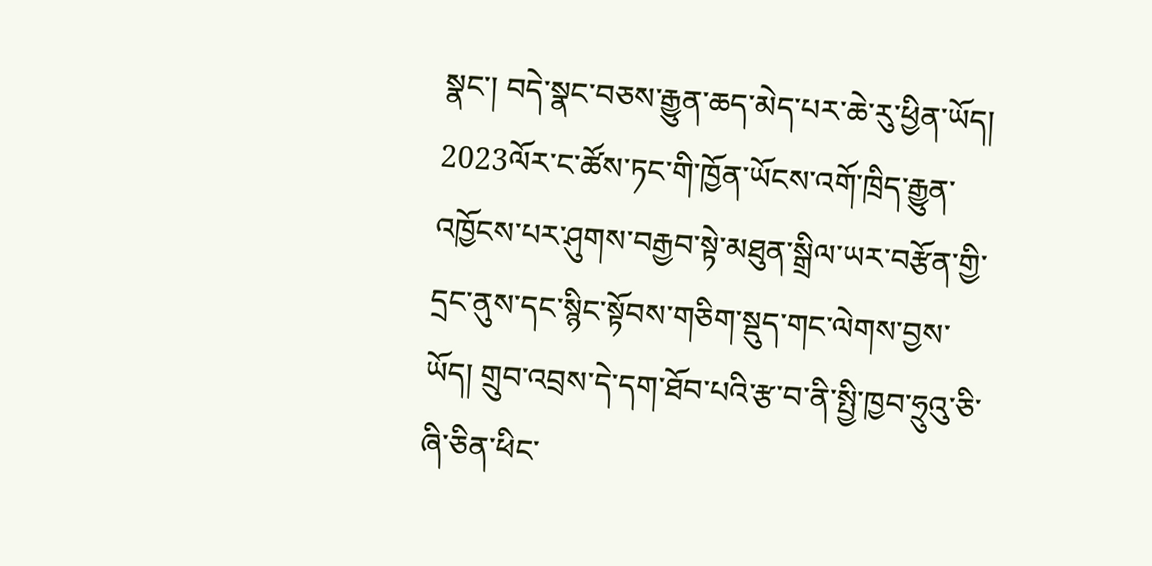སྣང་། བདེ་སྣང་བཅས་རྒྱུན་ཆད་མེད་པར་ཆེ་རུ་ཕྱིན་ཡོད། 2023ལོར་ང་ཚོས་ཏང་གི་ཁྱོན་ཡོངས་འགོ་ཁྲིད་རྒྱུན་འཁྱོངས་པར་ཤུགས་བརྒྱབ་སྟེ་མཐུན་སྒྲིལ་ཡར་བརྩོན་གྱི་དྲང་ནུས་དང་སྙིང་སྟོབས་གཅིག་སྡུད་གང་ལེགས་བྱས་ཡོད། གྲུབ་འབྲས་དེ་དག་ཐོབ་པའི་རྩ་བ་ནི་སྤྱི་ཁྱབ་ཧྲུའུ་ཅི་ཞི་ཅིན་ཕིང་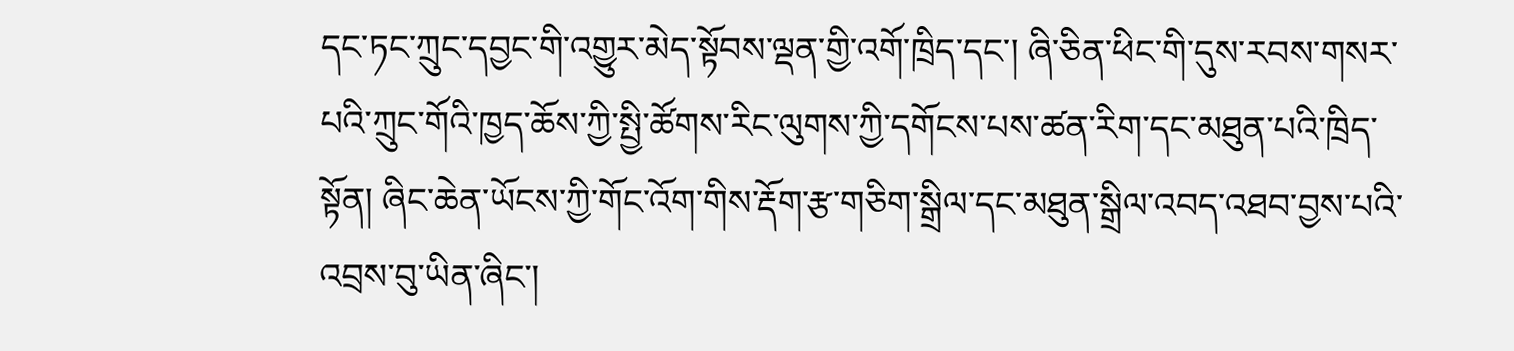དང་ཏང་ཀྲུང་དབྱང་གི་འགྱུར་མེད་སྟོབས་ལྡན་གྱི་འགོ་ཁྲིད་དང་། ཞི་ཅིན་ཕིང་གི་དུས་རབས་གསར་པའི་ཀྲུང་གོའི་ཁྱད་ཆོས་ཀྱི་སྤྱི་ཚོགས་རིང་ལུགས་ཀྱི་དགོངས་པས་ཚན་རིག་དང་མཐུན་པའི་ཁྲིད་སྟོན། ཞིང་ཆེན་ཡོངས་ཀྱི་གོང་འོག་གིས་རྡོག་རྩ་གཅིག་སྒྲིལ་དང་མཐུན་སྒྲིལ་འབད་འཐབ་བྱས་པའི་འབྲས་བུ་ཡིན་ཞིང་།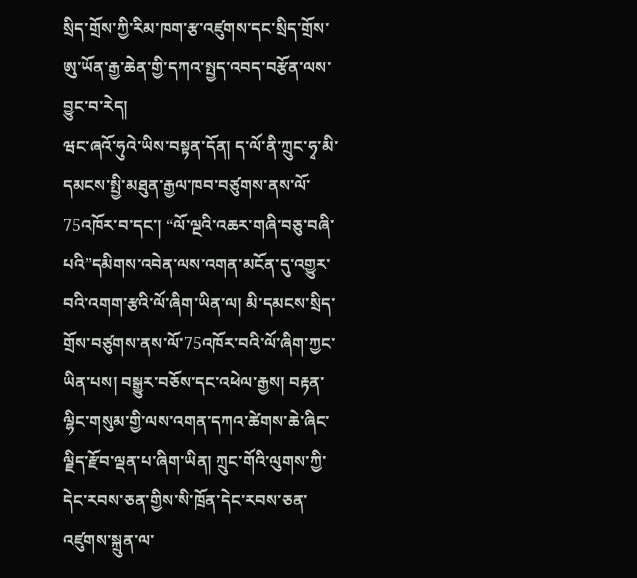སྲིད་གྲོས་ཀྱི་རིམ་ཁག་རྩ་འཛུགས་དང་སྲིད་གྲོས་ཨུ་ཡོན་རྒྱ་ཆེན་གྱི་དཀའ་སྤྱད་འབད་བརྩོན་ལས་བྱུང་བ་རེད།
ཝང་ཞའོ་ཧུའེ་ཡིས་བསྟན་དོན། ད་ལོ་ནི་ཀྲུང་ཧྭ་མི་དམངས་སྤྱི་མཐུན་རྒྱལ་ཁབ་བཙུགས་ནས་ལོ་75འཁོར་བ་དང་། “ལོ་ལྔའི་འཆར་གཞི་བཅུ་བཞི་པའི”དམིགས་འབེན་ལས་འགན་མངོན་དུ་འགྱུར་བའི་འགག་རྩའི་ལོ་ཞིག་ཡིན་ལ། མི་དམངས་སྲིད་གྲོས་བཙུགས་ནས་ལོ་75འཁོར་བའི་ལོ་ཞིག་ཀྱང་ཡིན་པས། བསྒྱུར་བཅོས་དང་འཕེལ་རྒྱས། བརྟན་ལྷིང་གསུམ་གྱི་ལས་འགན་དཀའ་ཚེགས་ཆེ་ཞིང་ལྗིད་རྫོབ་ལྡན་པ་ཞིག་ཡིན། ཀྲུང་གོའི་ལུགས་ཀྱི་དེང་རབས་ཅན་གྱིས་སི་ཁྲོན་དེང་རབས་ཅན་འཛུགས་སྐྲུན་ལ་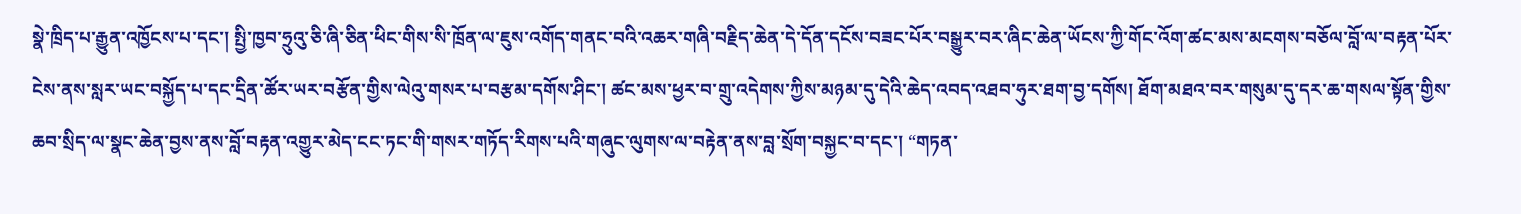སྣེ་ཁྲིད་པ་རྒྱུན་འཁྱོངས་པ་དང་། སྤྱི་ཁྱབ་ཧྲུའུ་ཅི་ཞི་ཅིན་ཕིང་གིས་སི་ཁྲོན་ལ་ཇུས་འགོད་གནང་བའི་འཆར་གཞི་བརྗིད་ཆེན་དེ་དོན་དངོས་བཟང་པོར་བསྒྱུར་བར་ཞིང་ཆེན་ཡོངས་ཀྱི་གོང་འོག་ཚང་མས་མངགས་བཅོལ་བློ་ལ་བརྟན་པོར་ངེས་ནས་སླར་ཡང་བསྐྱོད་པ་དང་དྲིན་ཚོར་ཡར་བརྩོན་གྱིས་ལེའུ་གསར་པ་བརྩམ་དགོས་ཤིང་། ཚང་མས་ཕྱར་བ་གྲུ་འདེགས་ཀྱིས་མཉམ་དུ་དེའི་ཆེད་འབད་འཐབ་ཧུར་ཐག་བྱ་དགོས། ཐོག་མཐའ་བར་གསུམ་དུ་དར་ཆ་གསལ་སྟོན་གྱིས་ཆབ་སྲིད་ལ་སྣང་ཆེན་བྱས་ནས་བློ་བརྟན་འགྱུར་མེད་ངང་ཏང་གི་གསར་གཏོད་རིགས་པའི་གཞུང་ལུགས་ལ་བརྟེན་ནས་བླ་སྲོག་བསྐྱང་བ་དང་། “གཏན་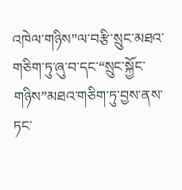འཁེལ་གཉིས”ལ་བརྩི་སྲུང་མཐའ་གཅིག་ཏུ་ཞུ་བ་དང་“སྲུང་སྐྱོང་གཉིས”མཐའ་གཅིག་ཏུ་བྱས་ནས་ཏང་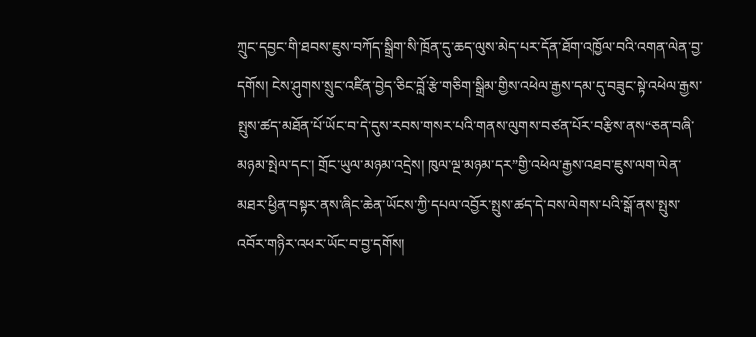ཀྲུང་དབྱང་གི་ཐབས་ཇུས་བཀོད་སྒྲིག་སི་ཁྲོན་དུ་ཆད་ལུས་མེད་པར་དོན་ཐོག་འཁྱོལ་བའི་འགན་ལེན་བྱ་དགོས། ངེས་ཤུགས་སྲུང་འཛིན་བྱེད་ཅིང་བློ་རྩེ་གཅིག་སྒྲིམ་གྱིས་འཕེལ་རྒྱས་དམ་དུ་བཟུང་སྟེ་འཕེལ་རྒྱས་སྤུས་ཚད་མཐོན་པོ་ཡོང་བ་དེ་དུས་རབས་གསར་པའི་གནས་ལུགས་བཙན་པོར་བརྩིས་ནས“ཅན་བཞི་མཉམ་སྤེལ་དང་། གྲོང་ཡུལ་མཉམ་འདྲེས། ཁུལ་ལྔ་མཉམ་དར”གྱི་འཕེལ་རྒྱས་འཐབ་ཇུས་ལག་ལེན་མཐར་ཕྱིན་བསྟར་ནས་ཞིང་ཆེན་ཡོངས་ཀྱི་དཔལ་འབྱོར་སྤུས་ཚད་དེ་བས་ལེགས་པའི་སྒོ་ནས་སྤུས་འབོར་གཉིར་འཕར་ཡོང་བ་བྱ་དགོས།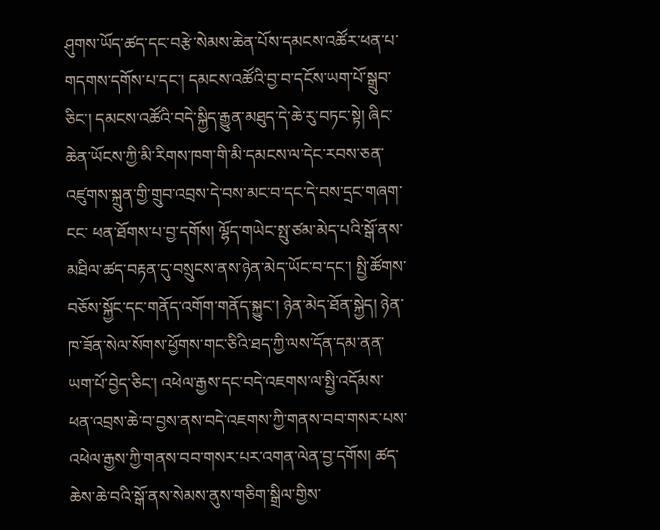ཤུགས་ཡོད་ཚད་དང་བརྩེ་སེམས་ཆེན་པོས་དམངས་འཚོར་ཕན་པ་གདགས་དགོས་པ་དང་། དམངས་འཚོའི་བྱ་བ་དངོས་ཡག་པོ་སྒྲུབ་ཅིང་། དམངས་འཚོའི་བདེ་སྐྱིད་རྒྱུན་མཐུད་དེ་ཆེ་རུ་བཏང་སྟེ། ཞིང་ཆེན་ཡོངས་ཀྱི་མི་རིགས་ཁག་གི་མི་དམངས་ལ་དེང་རབས་ཅན་འཛུགས་སྐྲུན་གྱི་གྲུབ་འབྲས་དེ་བས་མང་བ་དང་དེ་བས་དྲང་གཞག་ངང་ ཕན་ཐོགས་པ་བྱ་དགོས། ལྷོད་གཡེང་སྤུ་ཙམ་མེད་པའི་སྒོ་ནས་མཐིལ་ཚད་བརྟན་དུ་བསྲུངས་ནས་ཉེན་མེད་ཡོང་བ་དང་། སྤྱི་ཚོགས་བཅོས་སྐྱོང་དང་གནོད་འགོག་གནོད་སྐྱུང་། ཉེན་མེད་ཐོན་སྐྱེད། ཉེན་ཁ་ཟོན་སེལ་སོགས་ཕྱོགས་གང་ཅིའི་ཐད་ཀྱི་ལས་དོན་དམ་ནན་ཡག་པོ་བྱེད་ཅིང་། འཕེལ་རྒྱས་དང་བདེ་འཇགས་ལ་སྤྱི་འདོམས་ཕན་འབྲས་ཆེ་བ་བྱས་ནས་བདེ་འཇགས་ཀྱི་གནས་བབ་གསར་པས་འཕེལ་རྒྱས་ཀྱི་གནས་བབ་གསར་པར་འགན་ལེན་བྱ་དགོས། ཚད་ཆེས་ཆེ་བའི་སྒོ་ནས་སེམས་ནུས་གཅིག་སྒྲིལ་གྱིས་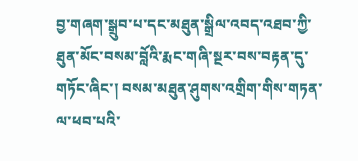བྱ་གཞག་སྒྲུབ་པ་དང་མཐུན་སྒྲིལ་འབད་འཐབ་ཀྱི་ཐུན་མོང་བསམ་བློའི་རྨང་གཞི་སྔར་བས་བརྟན་དུ་གཏོང་ཞིང་། བསམ་མཐུན་ཤུགས་འགྲིག་གིས་གཏན་ལ་ཕབ་པའི་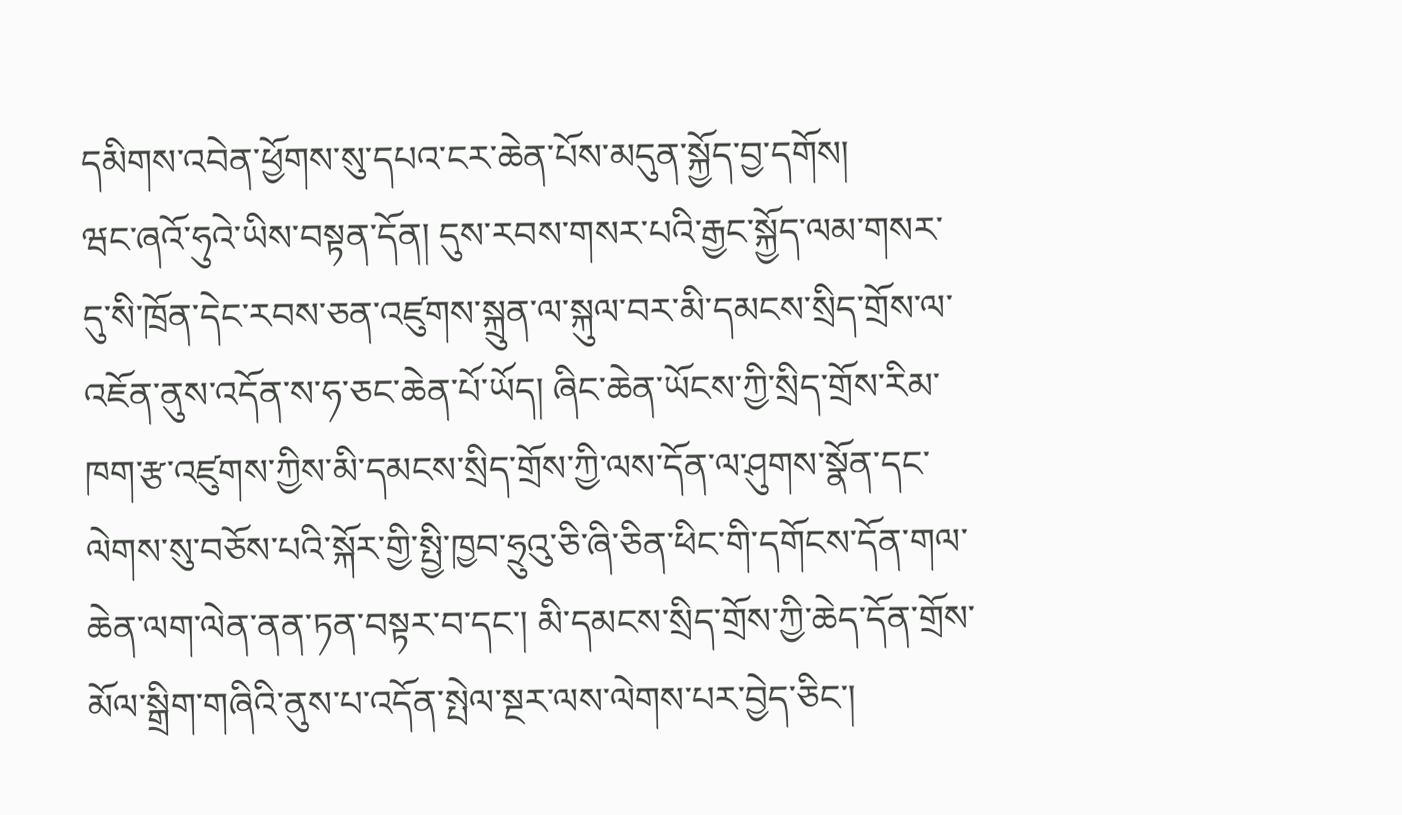དམིགས་འབེན་ཕྱོགས་སུ་དཔའ་ངར་ཆེན་པོས་མདུན་སྐྱོད་བྱ་དགོས།
ཝང་ཞའོ་ཧུའེ་ཡིས་བསྟན་དོན། དུས་རབས་གསར་པའི་རྒྱང་སྐྱོད་ལམ་གསར་དུ་སི་ཁྲོན་དེང་རབས་ཅན་འཛུགས་སྐྲུན་ལ་སྐུལ་བར་མི་དམངས་སྲིད་གྲོས་ལ་འཇོན་ནུས་འདོན་ས་ཧ་ཅང་ཆེན་པོ་ཡོད། ཞིང་ཆེན་ཡོངས་ཀྱི་སྲིད་གྲོས་རིམ་ཁག་རྩ་འཛུགས་ཀྱིས་མི་དམངས་སྲིད་གྲོས་ཀྱི་ལས་དོན་ལ་ཤུགས་སྣོན་དང་ལེགས་སུ་བཅོས་པའི་སྐོར་གྱི་སྤྱི་ཁྱབ་ཧྲུའུ་ཅི་ཞི་ཅིན་ཕིང་གི་དགོངས་དོན་གལ་ཆེན་ལག་ལེན་ནན་ཏན་བསྟར་བ་དང་། མི་དམངས་སྲིད་གྲོས་ཀྱི་ཆེད་དོན་གྲོས་མོལ་སྒྲིག་གཞིའི་ནུས་པ་འདོན་སྤེལ་སྔར་ལས་ལེགས་པར་བྱེད་ཅིང་།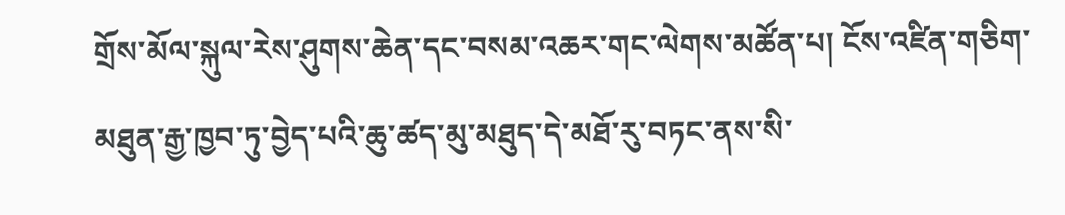གྲོས་མོལ་སྐུལ་རེས་ཤུགས་ཆེན་དང་བསམ་འཆར་གང་ལེགས་མཚོན་པ། ངོས་འཛིན་གཅིག་མཐུན་རྒྱ་ཁྱབ་ཏུ་བྱེད་པའི་ཆུ་ཚད་མུ་མཐུད་དེ་མཐོ་རུ་བཏང་ནས་སི་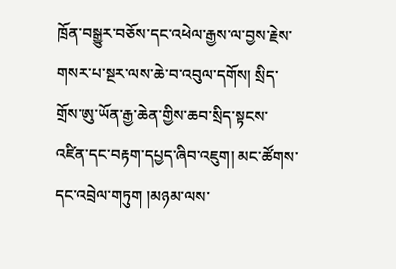ཁྲོན་བསྒྱུར་བཅོས་དང་འཕེལ་རྒྱས་ལ་བྱས་རྗེས་གསར་པ་སྔར་ལས་ཆེ་བ་འབུལ་དགོས། སྲིད་གྲོས་ཨུ་ཡོན་རྒྱ་ཆེན་གྱིས་ཆབ་སྲིད་སྟངས་འཛིན་དང་བརྟག་དཔྱད་ཞིབ་འཇུག། མང་ཚོགས་དང་འབྲེལ་གཏུག །མཉམ་ལས་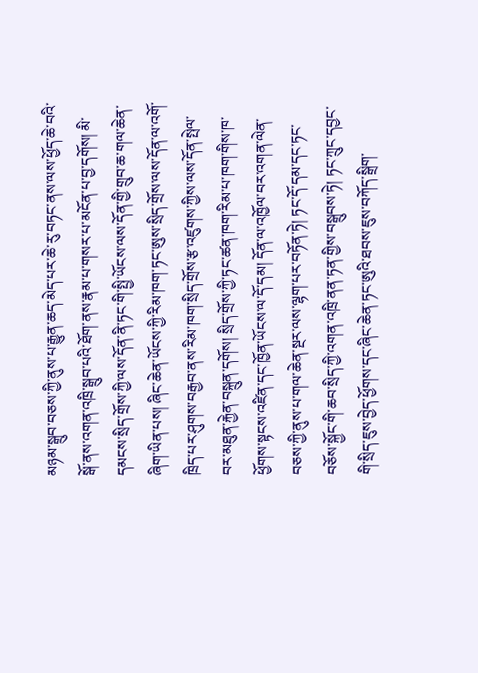མཉམ་སྒྲུབ་བཅས་ཀྱི་ནུས་པ་རྒྱུན་ཆད་མེད་པར་ཆེ་རུ་བཏང་ནས་ལས་ཕྱོད་ཆེ་བའི་སྒོ་ནས་འགན་འཁྲི་སྒྲུབ་པའི་ཐོག་ནས་རྣམ་པ་གསར་པ་མངོན་པ་བྱ་དགོས། མི་དམངས་སྲིད་གྲོས་ཀྱི་ལས་དོན་ནི་ཏང་གི་སྤྱི་ཡོངས་ལས་དོན་གྱི་གྲུབ་ཆ་གལ་ཆེན་ཞིག་ཡིན་པས། ཞིང་ཆེན་ཡོངས་ཀྱི་རིམ་ཁག་ཏང་ཨུས་སྲིད་གྲོས་ལས་དོན་ལ་འགོ་ཁྲིད་པར་ཤུགས་བརྒྱབ་ནས་རིམ་ཁག་སྲིད་གྲོས་རྩ་འཛུགས་ཀྱིས་ལས་དོན་སྤེལ་བར་མཐུན་རྐྱེན་བསྐྲུན་དགོས། སྲིད་གྲོས་ཀྱི་ཏང་ཚན་ཁག་རིམ་པ་ཁག་གིས་ཁ་ཕྱོགས་སྟངས་འཛིན་དང་ཁྱོན་ཡོངས་ལ་དོ་དམ། དོན་ལ་འཁྱོལ་བར་འགན་ལེན་བཅས་ཀྱི་ནུས་པ་གལ་ཆེན་སྔར་ལས་ལྷག་པར་བཏོན་ཏེ། ཏང་དོ་དམ་དང་ཏང་བཅོས་སྐྱོང་གི་ཆབ་སྲིད་ཀྱི་འགན་འཁྲི་ནན་ཏན་གྱིས་བསྒྲུབས་ཏེ། ཏང་ཀྲུང་དབྱང་གི་སྲིད་ཇུས་བྱེད་ཕྱོགས་དང་ཞིང་ཆེན་ཏང་ཨུའི་ཐབས་ཇུས་བཀོད་སྒྲིག་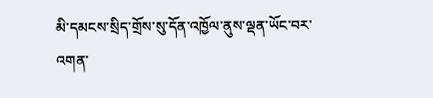མི་དམངས་སྲིད་གྲོས་སུ་དོན་འཁྱོལ་ནུས་ལྡན་ཡོང་བར་འགན་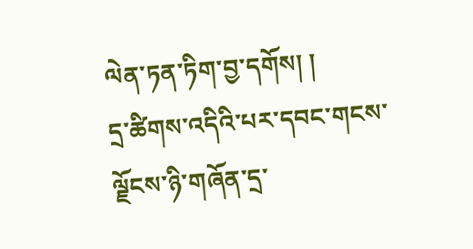ལེན་ཏན་ཏིག་བྱ་དགོས། །
དྲ་ཚིགས་འདིའི་པར་དབང་གངས་ལྗོངས་ཉི་གཞོན་དྲ་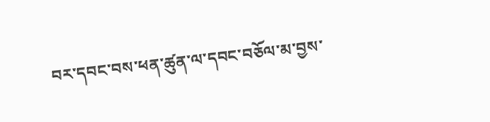བར་དབང་བས་ཕན་ཚུན་ལ་དབང་བཅོལ་མ་བྱས་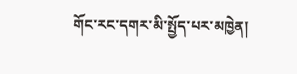གོང་རང་དགར་མི་སྤྱོད་པར་མཁྱེན།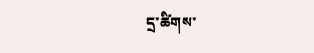དྲ་ཚིགས་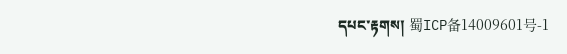དཔང་རྟགས། 蜀ICP备14009601号-1